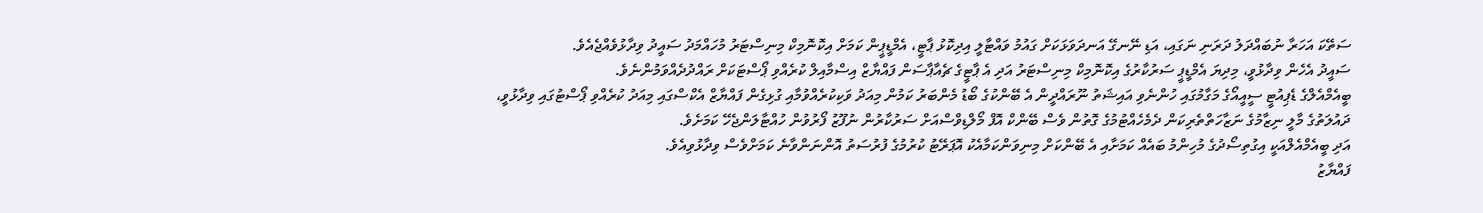ސަތޭކަ އަހަރާ ނުބައްދަލު ދަރަނި ނަގައި، އަޑި ނޭނގޭ އަނދަވަޅަކަށް ގައުމު ވައްޓާލީ އިދިކޮޅު ޕާޓީ، އެމްޑީޕީން ކަމަށް އިކޮނޮމިކް މިނިސްޓަރު މުހައްމަދު ސައީދު ވިދާޅުވެއްޖެއެވެ.
ސައީދު އެހެން ވިދާޅުވީ، މިދިޔަ އެމްޑީޕީ ސަރުކާރުގެ އިކޮނޮމިކް މިނިސްޓަރު އަދި އެ ޕާޓީގެ ޗެއާޕާސަން ފައްޔާޒް އިސްމާއިލް ކުރެއްވި ޕޯސްޓަކަށް ރައްދުދެއްވަމުންނެވެ.
ބީއެމްއެލްގެ ޑެޕިއުޓީ ސީއީއޯގެ މަގާމުގައި ހުންނެވި އައިޝަތު ނޫރައްދީން އެ ބޭންކުގެ ބޯޑު މެންބަރު ކަމުން މިއަދު ވަކިކުރެއްވުމާއި ގުޅިގެން ފައްޔާޒް އެކްސްގައި މިއަދު ކުރެއްވި ޕޯސްޓުގައި ވިދާޅުވީ، ދައުލަތުގެ މާލީ ނިޒާމުގެ ނަޒާހަތްތެރިކަން ދެމެހެއްޓުމުގެ ގޮތުން ވެސް ބޭންކް އޮފް މޯލްޑިވްސްއަށް ސަރުކާރުން ނުފޫޒު ފޯރުވުން ހުއްޓާލަންޖެހޭ ކަމަށެވެ.
އަދި ބީއެމްއެލްއަކީ އިގުތިސޯދުގެ މުހިންމު ބައެއް ކަމަށާއި އެ ބޭންކަށް މިނިވަންކަމާއެކު އޮޕަރޭޓު ކުރުމުގެ ފުރުސަތު އޮންނަންވާނެ ކަމަށްވެސް ވިދާޅުވިއެވެ.
ފައްޔާޒު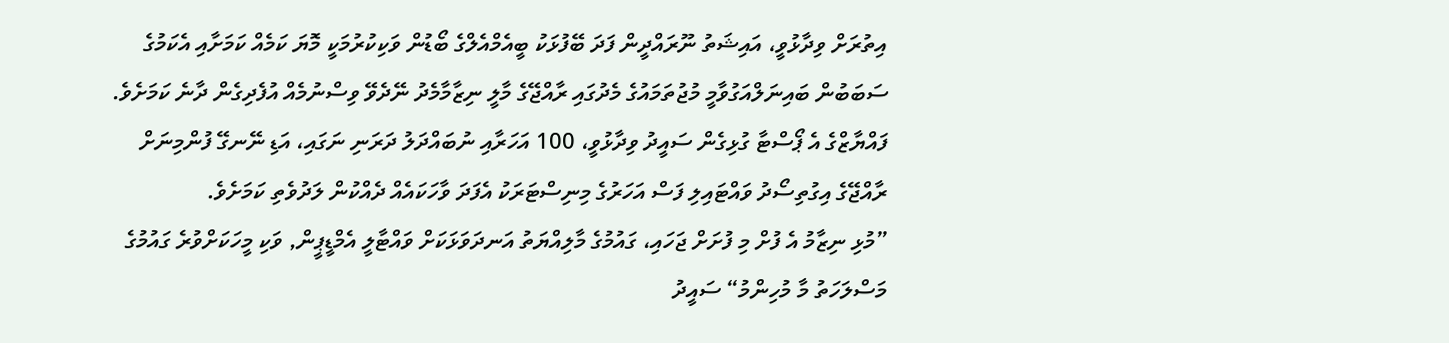އިތުރަށް ވިދާޅުވީ، އައިޝަތު ނޫރައްދީން ފަދަ ބޭފުޅަކު ބީއެމްއެލްގެ ބޯޑުން ވަކިކުރުމަކީ މޮޔަ ކަމެއް ކަމަށާއި އެކަމުގެ ސަބަބުން ބައިނަލްއަގުވާމީ މުޖުތަމައުގެ މެދުގައި ރާއްޖޭގެ މާލީ ނިޒާމާމެދު ނޭދެވޭ ވިސްނުމެއް އުފެދިގެން ދާނެ ކަމަށެވެ.
ފައްޔާޒްގެ އެ ޕޯސްޓާ ގުޅިގެން ސައީދު ވިދާޅުވީ، 100 އަހަރާއި ނުބައްދަލު ދަރަނި ނަގައި، އަޑި ނޭނގޭ ފުންމިނަށް ރާއްޖޭގެ އިގުތިސޯދު ވައްޓައިލި ފަސް އަހަރުގެ މިނިސްޓަރަކު އެފަދަ ވާހަކައެއް ދެއްކުން ލަދުވެތި ކަމަށެވެ.
”މުޅި ނިޒާމު އެ ފުށް މި ފުށަށް ޖަހައި، ގައުމުގެ މާލިއްޔަތު އަނދަވަޅަކަށް ވައްޓާލީ އެމްޑީޕީން, ވަކި މީހަކަށްވުރެ ގައުމުގެ މަސްލަހަތު މާ މުހިންމު“ ސައީދު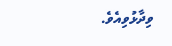ވިދާޅުވިއެވެ.